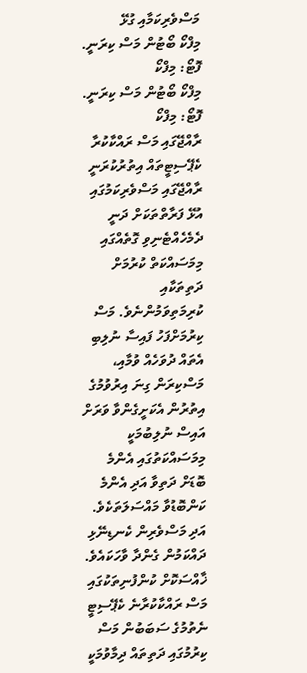މަސްވެރިކަމާއި ގުޅޭ
މިފްކޯ ބޯޓުން މަސް ކިރަނީ. ފޮޓޯ: މިފްކޯ
މިފްކޯ ބޯޓުން މަސް ކިރަނީ. ފޮޓޯ: މިފްކޯ
ރާއްޖޭގައި މަސް ރައްކާކުރާ ކެޕޭސިޓީތައް އިތުރުކުރަނީ
ރާއްޖޭގައި މަސްވެރިކަމުގައި އުޅޭ ފަރާތްތަކަށް ދަނީ ދެމެހެއްޓެނިވި ގޮތެއްގައި މިމަސައްކަތް ކުރުމަށް ދަތިތަކާއި ކުރިމަތިވަމުންނެވެ. މަސް ކިރުމަށްފަހު ފައިސާ ނުލިބި އެތައް ދުވަހެއް ވުމާއި، މަސްކިރަން ގިނަ އިރުވުމުގެ އިތުރުން އެކަށީގެންވާ ވަރަށް އައިސް ނުލިބުމަކީ މިމަސައްކަތުގައި އެންމެ ބޮޑަށް ދަތިވާ އަދި އެންމެ ކަންބޮޑުވާ މައްސަލަތަކެވެ. އަދި މަސްވެރިން ކެނޑިނޭޅި ދައްކަމުން ގެންދާ ވާހަކައެވެ.
ޚާއްސަކޮށް ކުންފުނިތަކުގައި މަސް ރައްކާކުރާނެ ކެޕޭސިޓީ ނެތުމުގެ ސަބަބުން މަސް ކިރުމުގައި ދަތިތައް ދިމާވުމަކީ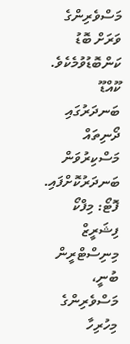މަސްވެރިންގެ ވަރަށް ބޮޑު ކަންބޮޑުވުމެކެވެ.
ކޫއްޑޫ ބަނދަރުގައި ދޯނިތައް މަސްކިރުވަން ބަނދަރުކޮށްފައި. ފޮޓޯ: މިފްކޯ
ފިޝަރީޒް މިނިސްޓްރީން ބުނީ، މަސްވެރިންގެ މިހުރިހާ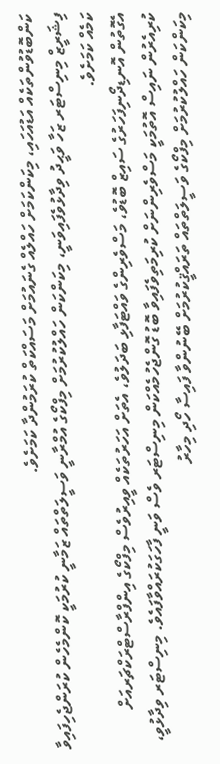ކަންބޮޑުވުންތަކެއް އަޑުއަހައި، މިކަންކަމަށް ހައްލެއް ގެނައުމަށް މަސައްކަތް ކުރަމުންދާ ކަމަށެވެ.
ފިޝަރީޒް މިނިސްޓަރ ޒަހާ ވަޙީދު ވިދާޅުވެފައިވަނީ، މިކަންކަން ހައްލުކުރުމަށް މިފްކޯގެ އުމްރާނީ ވަސީލަތްތައް ޒަމާނީ ކުރުމަކީ ކޮންމެހެން ކުރަންޖެހިފައިވާ ކަމެއް ކަމަށެވެ.
އެގޮތުން އޮނޑިދޯނިފަހަރުގެ ސައިޒް ބޮޑުވެ، މަސްވެރިންގެ ވައްޓަފާޅި ބަދަލުވެ، އެތަށް އަހަރުތަކެއް ވީއިރުވެސް މިފްކޯގެ އިންފްރާސްޓްރަކްޗަރއަށް ކުރިއެރުން ނައިސް އޮތުމަކީ މަސްވެރިންނަށް ކުރިމަތިވެފައިވާ ބޮޑު ގޮންޖެހުމެއްކަން މިނިސްޓަރ ވެސް ވަނީ ފާހަގަކުރައްވާފައެވެ. މިނިސްޓަރ ވިދާޅުވީ، މިކަންކަން ހައްލުކުރުމަށް މިފްކޯގެ ވަސީލަތްތައް ތަރައްޤީކުރުމަށް ބޭނުންވާ ފައިސާ ހޯދި މިހާރު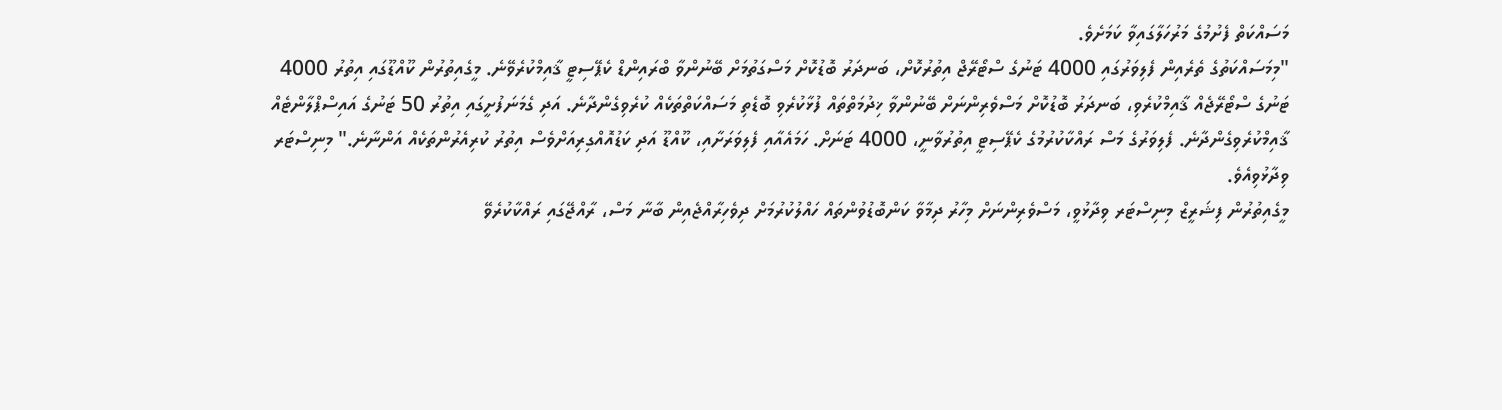މަސައްކަތް ފެށުމުގެ މަރުހަލާގައިވާ ކަމަށެވެ.
"މިމަސައްކަތުގެ ތެރެއިން ފެލިވަރުގައި 4000 ޓަނުގެ ސްޓޯރޭޖް އިތުރުކޮށް، ބަނދަރު ބޮޑުކޮށް މަސްގަތުމަށް ބޭނުންވާ ބްރައިންޑް ކެޕޭސިޓީ ޤާއިމްކުރެވޭނެ. މީގެއިތުރުން ކޫއްޑޫގައި އިތުރު 4000 ޓަނުގެ ސްޓޯރޭޖެއް ޤާއިމްކުރެވި، ބަނދަރު ބޮޑުކޮށް މަސްވެރިންނަށް ބޭނުންވާ ޚިދުމަތްތައް ފުޅާކުރެވި ބޮޑެތި މަސައްކަތްތަކެއް ކުރެވިގެންދާނެ. އަދި ގެމަނަފުށީގައި އިތުރު 50 ޓަނުގެ އައިސްޕްލާންޓެއް ޤާއިމްކުރެވިގެންދާނެ. ފެލިވަރުގެ މަސް ރައްކާކުރުމުގެ ކެޕޭސިޓީ އިތުރުވާނީ، 4000 ޓަނަށް. ހަމައެއާއި ފެލިވަރަށާއި، ކޫއްޑޫ އަދި ކަޑުއޮއްގިރިއަށްވެސް އިތުރު ކުރިއެރުންތަކެއް އަންނާނެ." މިނިސްޓަރ ވިދާޅުވިއެވެ.
މީގެއިތުރުން ފިޝަރީޒް މިނިސްޓަރ ވިދާޅުވީ، މަސްވެރިންނަށް މިހާރު ދިމާވާ ކަންބޮޑުވުންތައް ހައްލުކުރުމަށް ދިވެހިރާއްޖެއިން ބާނާ މަސް، ރާއްޖޭގައި ރައްކާކުރެވޭ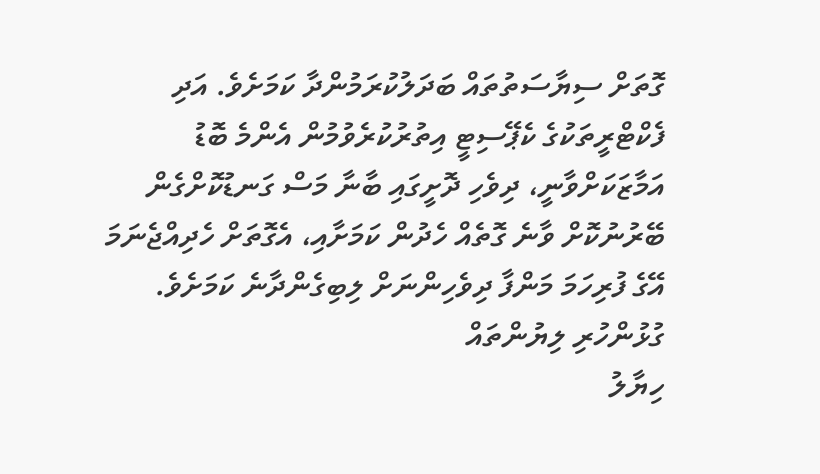ގޮތަށް ސިޔާސަތުތައް ބަދަލުކުރަމުންދާ ކަމަށެވެ. އަދި ފެކްޓްރީތަކުގެ ކެޕޭސިޓީ އިތުރުކުރެވުމުން އެންމެ ބޮޑު އަމާޒަކަށްވާނީ، ދިވެހި ދޮށީގައި ބާނާ މަސް ގަނޑުކޮށްގެން ބޭރުނުކޮށް ވާނެ ގޮތެއް ހެދުން ކަމަށާއި، އެގޮތަށް ހެދިއްޖެނަމަ އޭގެ ފުރިހަމަ މަންފާ ދިވެހިންނަށް ލިބިގެންދާނެ ކަމަށެވެ.
ގުޅުންހުރި ލިޔުންތައް
ހިޔާލު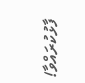ފާޅުކުރައްވާ!